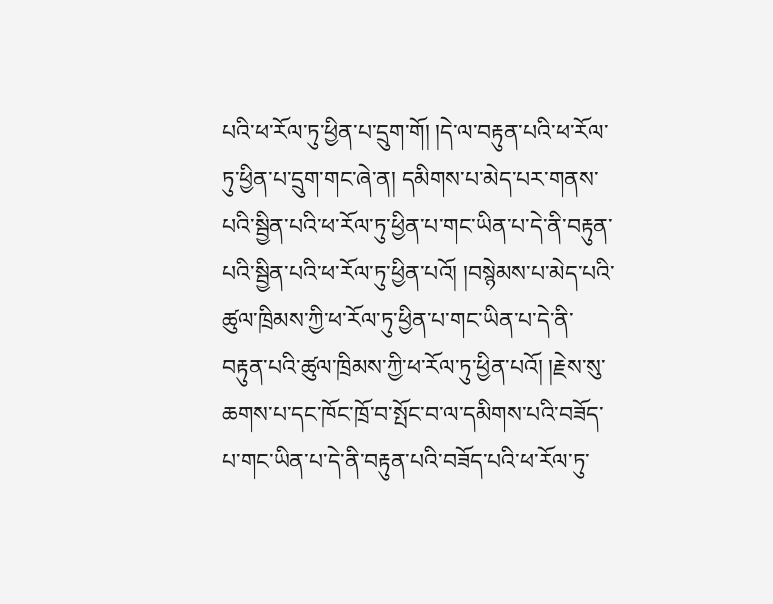པའི་ཕ་རོལ་ཏུ་ཕྱིན་པ་དྲུག་གོ། །དེ་ལ་བརྟུན་པའི་ཕ་རོལ་ཏུ་ཕྱིན་པ་དྲུག་གང་ཞེ་ན། དམིགས་པ་མེད་པར་གནས་པའི་སྦྱིན་པའི་ཕ་རོལ་ཏུ་ཕྱིན་པ་གང་ཡིན་པ་དེ་ནི་བརྟུན་པའི་སྦྱིན་པའི་ཕ་རོལ་ཏུ་ཕྱིན་པའོ། །བསྙེམས་པ་མེད་པའི་ཚུལ་ཁྲིམས་ཀྱི་ཕ་རོལ་ཏུ་ཕྱིན་པ་གང་ཡིན་པ་དེ་ནི་བརྟུན་པའི་ཚུལ་ཁྲིམས་ཀྱི་ཕ་རོལ་ཏུ་ཕྱིན་པའོ། །རྗེས་སུ་ཆགས་པ་དང་ཁོང་ཁྲོ་བ་སྤོང་བ་ལ་དམིགས་པའི་བཟོད་པ་གང་ཡིན་པ་དེ་ནི་བརྟུན་པའི་བཟོད་པའི་ཕ་རོལ་ཏུ་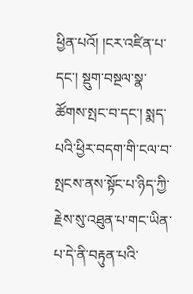ཕྱིན་པའོ། །ངར་འཛིན་པ་དང་། སྡུག་བསྔལ་སྣ་ཚོགས་སྤང་བ་དང་། སྨད་པའི་ཕྱིར་བདག་གི་ངལ་བ་སྤངས་ནས་སྟོང་པ་ཉིད་ཀྱི་རྗེས་སུ་འཐུན་པ་གང་ཡིན་པ་དེ་ནི་བརྟུན་པའི་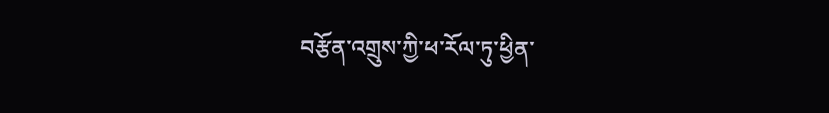བརྩོན་འགྲུས་ཀྱི་ཕ་རོལ་ཏུ་ཕྱིན་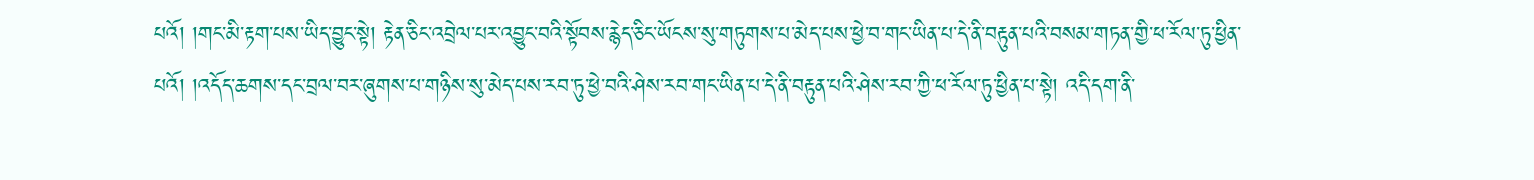པའོ། །གང་མི་རྟག་པས་ཡིད་བྱུང་སྟེ། རྟེན་ཅིང་འབྲེལ་པར་འབྱུང་བའི་སྟོབས་རྙེད་ཅིང་ཡོངས་སུ་གཏུགས་པ་མེད་པས་ཕྱེ་བ་གང་ཡིན་པ་དེ་ནི་བརྟུན་པའི་བསམ་གཏན་གྱི་ཕ་རོལ་ཏུ་ཕྱིན་པའོ། །འདོད་ཆགས་དང་བྲལ་བར་ཞུགས་པ་གཉིས་སུ་མེད་པས་རབ་ཏུ་ཕྱེ་བའི་ཤེས་རབ་གང་ཡིན་པ་དེ་ནི་བརྟུན་པའི་ཤེས་རབ་ཀྱི་ཕ་རོལ་ཏུ་ཕྱིན་པ་སྟེ། འདི་དག་ནི་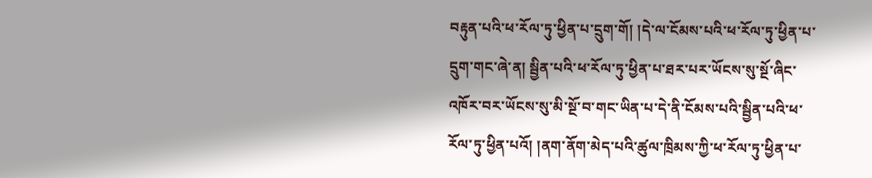བརྟུན་པའི་ཕ་རོལ་ཏུ་ཕྱིན་པ་དྲུག་གོ། །དེ་ལ་ངོམས་པའི་ཕ་རོལ་ཏུ་ཕྱིན་པ་དྲུག་གང་ཞེ་ན། སྦྱིན་པའི་ཕ་རོལ་ཏུ་ཕྱིན་པ་ཐར་པར་ཡོངས་སུ་སྔོ་ཞིང་འཁོར་བར་ཡོངས་སུ་མི་སྔོ་བ་གང་ཡིན་པ་དེ་ནི་ངོམས་པའི་སྦྱིན་པའི་ཕ་རོལ་ཏུ་ཕྱིན་པའོ། །ནག་ནོག་མེད་པའི་ཚུལ་ཁྲིམས་ཀྱི་ཕ་རོལ་ཏུ་ཕྱིན་པ་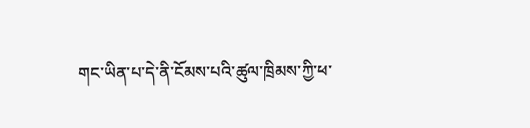གང་ཡིན་པ་དེ་ནི་ངོམས་པའི་ཚུལ་ཁྲིམས་ཀྱི་ཕ་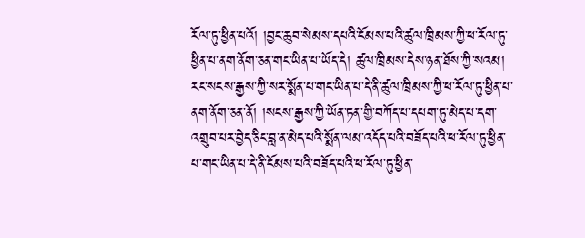རོལ་ཏུ་ཕྱིན་པའོ། །བྱང་ཆུབ་སེམས་དཔའི་ངོམས་པའི་ཚུལ་ཁྲིམས་ཀྱི་ཕ་རོལ་ཏུ་ཕྱིན་པ་ནག་ནོག་ཅན་གང་ཡིན་པ་ཡོད་དེ། ཚུལ་ཁྲིམས་དེས་ཉན་ཐོས་ཀྱི་སའམ། རང་སངས་རྒྱས་ཀྱི་སར་སྨོན་པ་གང་ཡིན་པ་དེ་ནི་ཚུལ་ཁྲིམས་ཀྱི་ཕ་རོལ་ཏུ་ཕྱིན་པ་ནག་ནོག་ཅན་ནོ། །སངས་རྒྱས་ཀྱི་ཡོན་ཏན་གྱི་བཀོད་པ་དཔག་ཏུ་མེད་པ་དག་འགྲུབ་པར་བྱེད་ཅིང་བླ་ན་མེད་པའི་སྨོན་ལམ་འདོད་པའི་བཟོད་པའི་ཕ་རོལ་ཏུ་ཕྱིན་པ་གང་ཡིན་པ་དེ་ནི་ངོམས་པའི་བཟོད་པའི་ཕ་རོལ་ཏུ་ཕྱིན་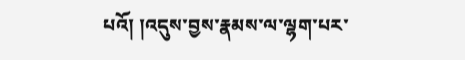པའོ། །འདུས་བྱས་རྣམས་ལ་ལྷག་པར་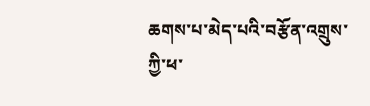ཆགས་པ་མེད་པའི་བརྩོན་འགྲུས་ཀྱི་ཕ་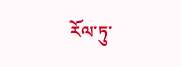རོལ་ཏུ་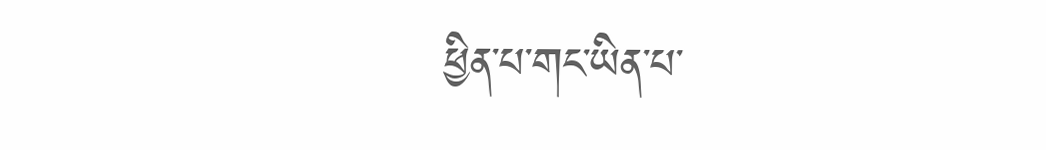ཕྱིན་པ་གང་ཡིན་པ་